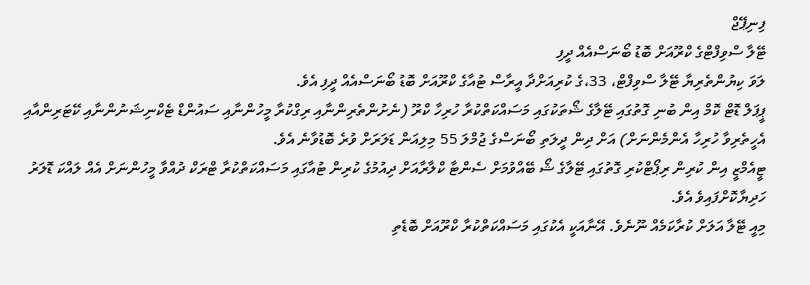ފިނިޕޭޖް
ޓޭލާ ސްވިފްޓްގެ ކްރޫއަށް ބޮޑު ބޯނަސްއެއް ދީފި
ލަވަ ކިޔުންތެރިޔާ ޓޭލާ ސްވިފްޓް، 33،ގެ ކުރިއަށްދާ އީރާސް ޓުއާގެ ކްރޫއަށް ބޮޑު ބޯނަސްއެއް ދީފި އެވެ.
ޕީޕަލް ޑޮޓް ކޮމް އިން ބުނި ގޮތުގައި ޓޭލާގެ ޝޯތަކުގައި މަސައްކަތްކުރާ ހުރިހާ ކްރޫ (ނެށުންތެރިންނާއި ރިގްކުރާ މީހުންނާއި ސައުންޑް ޓެކްނިޝަނުންނާއި ކޭޓަރިންއާއި އެހީތެރިވާ ހުރިހާ އެންމެންނަށް) އަށް ދިން ދީލަތި ބޯނަސްގެ ޖުމްލަ 55 މިލިއަން ޑަލަރަށް ވުރެ ބޮޑުވާނެ އެވެ.
ޓީއެމްޒީ އިން ކުރިން ރިޕޯޓްކުރި ގޮތުގައި ޓޭލާގެ ޝޯ ބޭއްވުމަށް ސެންޓާ ކްލާރާއަށް ދިއުމުގެ ކުރިން ޓުއާގައި މަސައްކަތްކުރާ ޓްރަކް ދުއްވާ މީހުންނަށް އެއް ލައްކަ ޑޮލަރު ހަދިޔާކޮށްފައިވެ އެވެ.
މިއީ ޓޭލާ އަލަށް ކުރާކަމެއް ނޫނެވެ. އޭނާއަކީ އެކުގައި މަސައްކަތްކުރާ ކްރޫއަށް ބޮޑެތި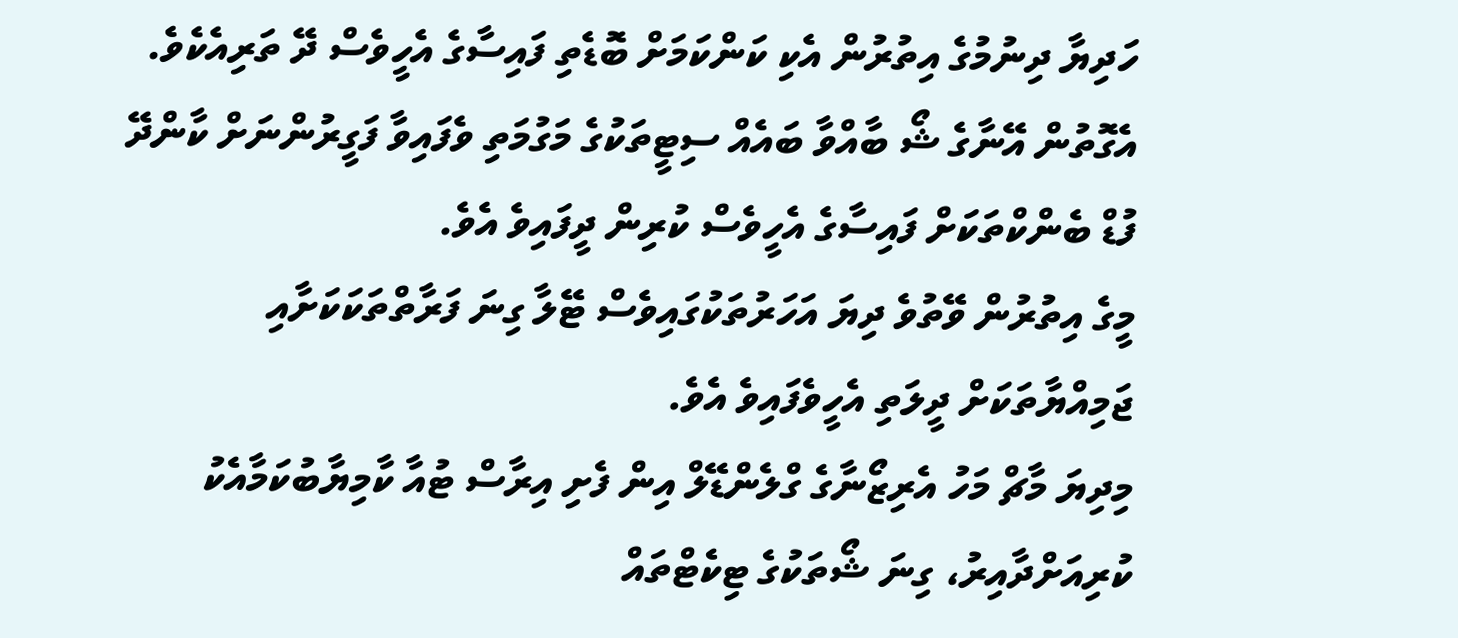ހަދިޔާ ދިނުމުގެ އިތުރުން އެކި ކަންކަމަށް ބޮޑެތި ފައިސާގެ އެހީވެސް ދޭ ތަރިއެކެވެ. އެގޮތުން އޭނާގެ ޝޯ ބާއްވާ ބައެއް ސިޓީތަކުގެ މަގުމަތި ވެފައިވާ ފަގީރުންނަށް ކާންދޭ ފުޑް ބެންކްތަކަށް ފައިސާގެ އެހީވެސް ކުރިން ދީފައިވެ އެވެ.
މީގެ އިތުރުން ވޭތުވެ ދިޔަ އަހަރުތަކުގައިވެސް ޓޭލާ ގިނަ ފަރާތްތަކަކަށާއި ޖަމިއްޔާތަކަށް ދީލަތި އެހީވެފައިވެ އެވެ.
މިދިޔަ މާޗް މަހު އެރިޒޯނާގެ ގްލެންޑޭލް އިން ފެށި އިރާސް ޓުއާ ކާމިޔާބުކަމާއެކު ކުރިއަށްދާއިރު، ގިނަ ޝޯތަކުގެ ޓިކެޓްތައް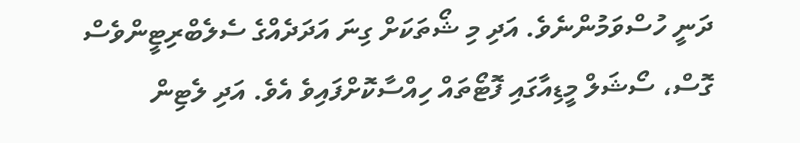ދަނީ ހުސްވަމުންނެވެ. އަދި މި ޝޯތަކަށް ގިނަ އަދަދެއްގެ ސެލެބްރިޓީންވެސް ގޮސް، ސޯޝަލް މީޑިއާގައި ފޮޓޯތައް ހިއްސާކޮށްފައިވެ އެވެ. އަދި ލެޓިން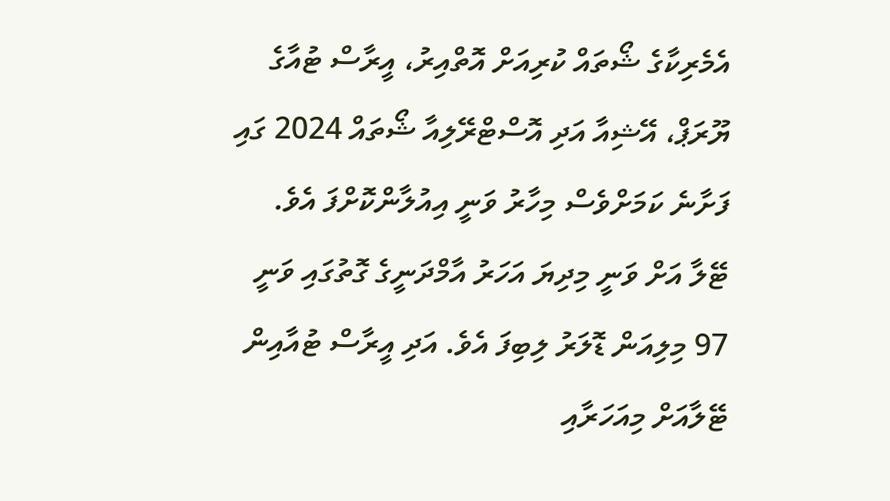އެމެރިކާގެ ޝޯތައް ކުރިއަށް އޮތްއިރު، އީރާސް ޓުއާގެ ޔޫރަޕް، އޭޝިއާ އަދި އޮސްޓްރޭލިއާ ޝޯތައް 2024 ގައި ފަށާނެ ކަމަށްވެސް މިހާރު ވަނީ އިއުލާންކޮށްފަ އެވެ.
ޓޭލާ އަށް ވަނީ މިދިޔަ އަހަރު އާމްދަނީގެ ގޮތުގައި ވަނީ 97 މިލިއަން ޑޮލަރު ލިބިފަ އެވެ. އަދި އީރާސް ޓުއާއިން ޓޭލާއަށް މިއަހަރާއި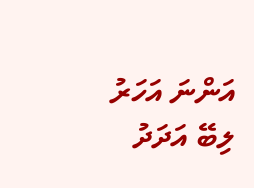އަންނަ އަހަރު ލިބޭ އަދަދު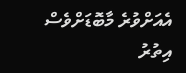އެއަށްވުރެ މާބޮޑަށްވެސް އިތުރު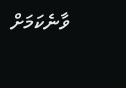ވާނެކަމަށް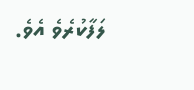ލަފާކުރެވެ އެވެ.